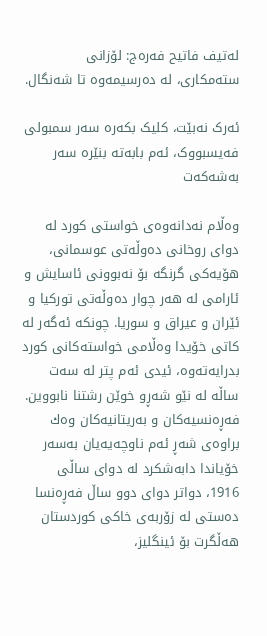له‌تیف فاتیح فه‌ره‌ج: لۆزانی سته‌مكاری، له‌ ده‌رسیمه‌وه‌ تا شه‌نگال.

ئەرک نەبێت، کلیک بکەرە سەر سمبولی فەیسبووک، ئەم بابەتە بنێرە سەر بەشەکەت

وه‌ڵام نه‌دانه‌وه‌ی خواستی كورد له‌ دوای روخانی ده‌وڵه‌تی عوسمانی، هۆیه‌كی گرنگه‌ بۆ نه‌بوونی ئاسایش و ئارامی له‌ هه‌ر چوار ده‌وڵه‌تی توركیا و ئێران و عیراق و سوریا. چونكه‌ ئه‌گه‌ر له‌ كاتی خۆیدا وه‌ڵامی خواسته‌كانی كورد بدرایه‌ته‌وه،‌ ئیدی ئه‌م پتر له‌ سه‌ت ساڵه‌ له‌ نێو شه‌ڕو خوێن رشتنا نابووین. فه‌ڕه‌نسیه‌كان و به‌ریتانیه‌كان وه‌ك براوه‌ی شه‌ڕ ئه‌م ناوچه‌یه‌یان به‌سه‌ر خۆیاندا دابه‌شكرد له‌ دوای ساڵی 1916، دواتر دوای دوو ساڵ فه‌ڕه‌نسا ده‌ستی له‌ زۆربه‌ی خاكی كوردستان هه‌ڵگرت بۆ ئینگلیز،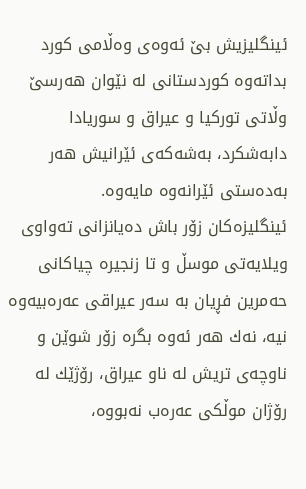ئینگلیزیش بێ ئه‌وه‌ی وه‌ڵامی كورد بداته‌وه‌ كوردستانی له‌ نێوان هه‌رسێ‌ وڵاتی توركیا و عیراق و سوریادا دابه‌شكرد، به‌شه‌كه‌ی ئێرانیش هه‌ر به‌ده‌ستی ئێرانه‌وه‌ مایه‌وه‌.
ئینگلیزه‌كان زۆر باش ده‌یانزانی ته‌واوی ویلایه‌تی موسڵ و تا زنجیره‌ چیاكانی حه‌مرین فڕیان به‌ سه‌ر عیراقی عه‌ره‌بیه‌وه‌ نیه‌، نه‌ك هه‌ر ئه‌وه‌ بگره‌ زۆر شوێن و ناوچه‌ی تریش له‌ ناو عیراق، رۆژێك له‌ رۆژان موڵكی عه‌ره‌ب نه‌بووه،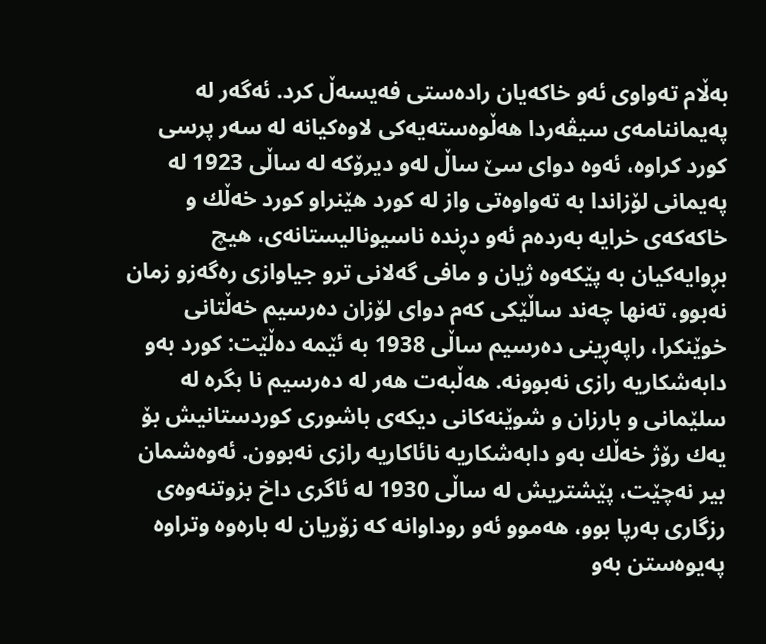به‌ڵام ته‌واوی ئه‌و خاكه‌یان راده‌ستی فه‌یسه‌ڵ كرد. ئه‌گه‌ر له‌ په‌یماننامه‌ی سیڤه‌ردا هه‌ڵوه‌سته‌یه‌كی لاوه‌كیانه‌ له‌ سه‌ر پرسی كورد كراوه‌، ئه‌وه‌ دوای سێ‌ ساڵ له‌و دیرۆكه‌ له‌ ساڵی 1923 له‌ په‌یمانی لۆزاندا به‌ ته‌واوه‌تی واز له‌ كورد هێنراو كورد خه‌ڵك و خاكه‌كه‌ی خرایه‌ به‌رده‌م ئه‌و دڕنده‌ ناسیونالیستانه‌ی، هیچ بڕوایه‌كیان به‌ پێكه‌وه‌ ژیان و مافی گه‌لانی ترو جیاوازی ره‌گه‌زو زمان نه‌بوو، ته‌نها چه‌ند ساڵێكی كه‌م دوای لۆزان ده‌رسیم خه‌ڵتانی خوێنكرا، راپه‌ڕینی ده‌رسیم ساڵی 1938 به‌ ئێمه‌ ده‌ڵێت: كورد به‌و دابه‌شكاریه‌ رازی نه‌بوونه‌. هه‌ڵبه‌ت هه‌ر له‌ ده‌رسیم نا بگره‌ له‌ سلێمانی و بارزان و شوێنه‌كانی دیكه‌ی باشوری كوردستانیش بۆ یه‌ك رۆژ خه‌ڵك به‌و دابه‌شكاریه‌ نائاكاریه‌ رازی نه‌بوون. ئه‌وه‌شمان بیر نه‌چێت، پێشتریش له‌ ساڵی 1930 له‌ ئاگری داخ بزوتنه‌وه‌ی رزگاری به‌رپا بوو، هه‌موو ئه‌و روداوانه‌ كه‌ زۆریان له‌ باره‌وه‌ وتراوه‌ په‌یوه‌ستن به‌و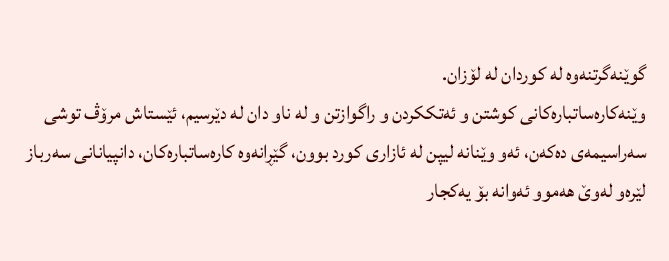گوێنه‌گرتنه‌وه‌ له‌ كوردان له‌ لۆزان.
وێنه‌كاره‌ساتباره‌كانی كوشتن و ئه‌تككردن و راگوازتن و له‌ ناو دان له‌ دێرسیم، ئێستاش مرۆڤ توشی سه‌راسیمه‌ی ده‌كه‌ن، ئه‌و وێنانه‌ لیپن له‌ ئازاری كورد بوون، گێڕانه‌وه‌ كاره‌ساتباره‌كان، دانپیانانی سه‌رباز لێره‌و له‌وێ‌ هه‌موو ئه‌وانه‌ بۆ یه‌كجار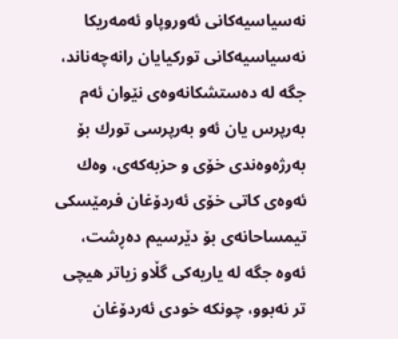نه‌سیاسیه‌كانی ئه‌وروپاو ئه‌مه‌ریكا نه‌سیاسیه‌كانی توركیایان رانه‌چه‌ناند، جگه‌ له‌ ده‌ستشكانه‌وه‌ی نێوان ئه‌م به‌رپرس یان ئه‌و به‌رپرسی تورك بۆ به‌رژه‌وه‌ندی خۆی و حزبه‌كه‌ی، وه‌ك ئه‌وه‌ی كاتی خۆی ئه‌ردۆغان فرمێسكی تیمساحانه‌ی بۆ دێرسیم ده‌ڕشت، ئه‌وه‌ جگه‌ له‌ یاریه‌كی گڵاو زیاتر هیچی تر نه‌بوو، چونكه‌ خودی ئه‌ردۆغان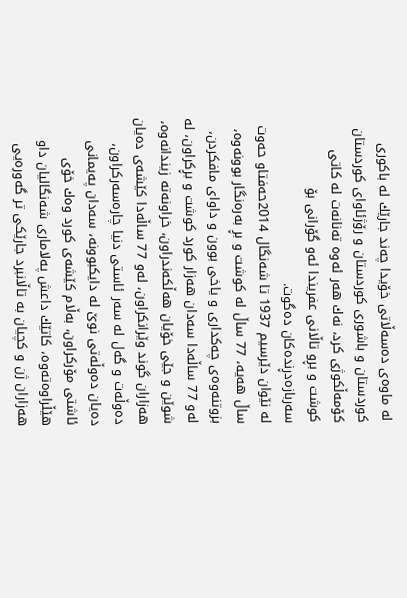له‌ ماوه‌ی ده‌سه‌ڵاتی خۆیدا چه‌ند جارێك له‌ باكوری كوردستان و باشوری كوردستان و رۆژئاوای كوردستان كۆمه‌ڵكوژی كرد، نه‌ك هه‌ر ئه‌وه‌ ته‌نانه‌ت له‌ كاتی كوشت و بڕو تاڵانی عفریندا ئه‌و گۆرانی بۆ سه‌ربازه‌دڕنده‌كان ده‌گوت.
له‌ نێوان دێرسیم 1937 تا شه‌نگال 2014حه‌فتاو حه‌وت ساڵ هه‌یه‌، 77 ساڵ له‌ كوشت و بڕ به‌ره‌نگار بوونه‌وه‌، بزوتنه‌وه‌ی چه‌كداری و یاخی بوون و داوای مافكردن، له‌و 77 ساڵه‌دا سه‌دان هه‌زار كورد كوشت و بڕكراون، له‌ شوێن و جێی خۆیان هه‌ڵكه‌ندراون، خراونه‌ته‌ زیندانه‌وه‌، هه‌زاران گوند وێرانكراون، له‌و 77 ساڵه‌دا كێشه‌ی ده‌یان ده‌وڵه‌ت و گه‌ل له‌ سه‌ر ئاستی دنیا چاره‌سه‌ركراون، ده‌یان ده‌وڵه‌تی نوێ‌ له‌ دایكبوونه‌، سه‌دان په‌یمانی ئاشتی مۆركراون، به‌ڵام كێشه‌ی كورد وه‌ك خۆی هێڵراوه‌ته‌وه‌، كاتێك داعش په‌لاماری شه‌نگالیان داو هه‌زاران ژن و كچیان به‌ تاڵانبرد جارێكی تر گه‌وره‌یی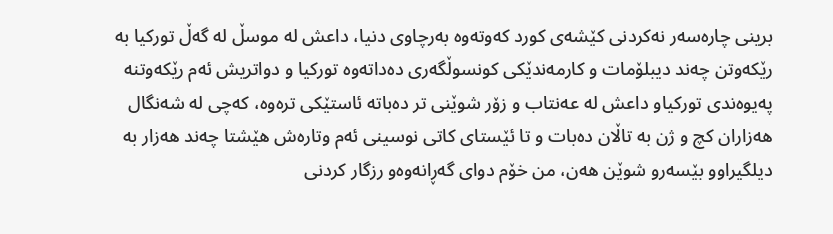برینی چاره‌سه‌ر نه‌كردنی كێشه‌ی كورد كه‌وته‌وه‌ به‌رچاوی دنیا، داعش له‌ موسڵ له‌ گه‌ڵ توركیا به‌ رێكه‌وتن چه‌ند دیبلۆمات و كارمه‌ندێكی كونسوڵگه‌ری ده‌داته‌وه‌ توركیا و دواتریش ئه‌م رێكه‌وتنه‌ په‌یوه‌ندی توركیاو داعش له‌ عه‌نتاب و زۆر شوێنی تر ده‌باته‌ ئاستێكی تره‌وه‌، كه‌چی له‌ شه‌نگال هه‌زاران كچ و ژن به‌ تاڵان ده‌بات و تا ئێستای كاتی نوسینی ئه‌م وتاره‌ش هێشتا چه‌ند هه‌زار به‌ دیلگیراوو بێسه‌رو شوێن هه‌ن، من خۆم دوای گه‌ڕانه‌وه‌و رزگار كردنی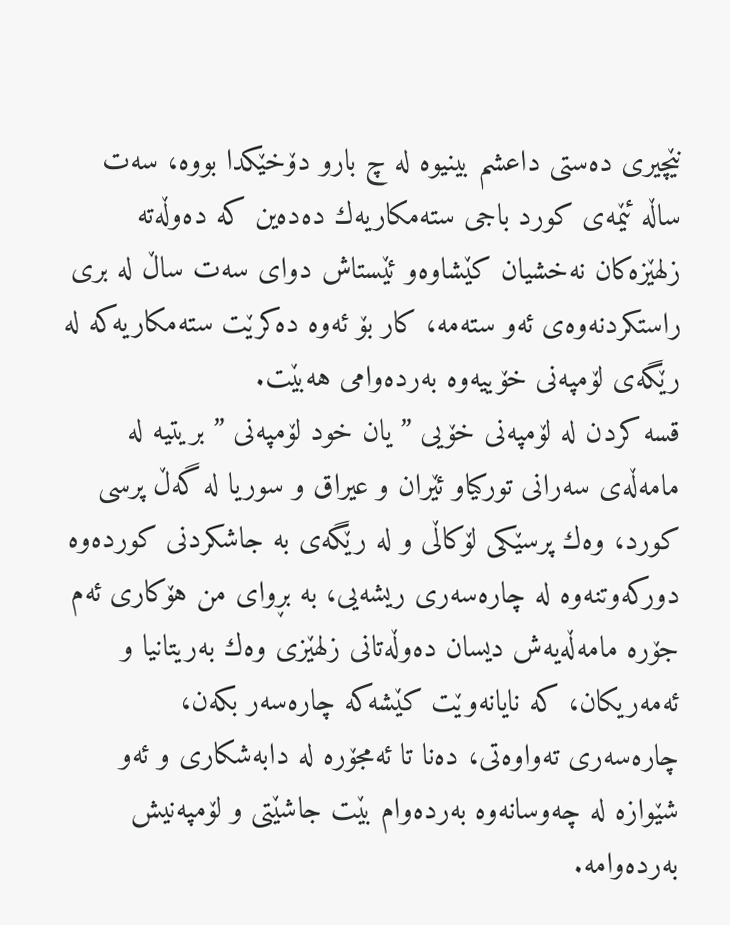نێچیری ده‌ستی داعشم بینیوه‌ له‌ چ بارو دۆخێكدا بووه‌، سه‌ت ساڵه‌ ئێمه‌ی كورد باجی سته‌مكاریه‌ك ده‌ده‌ین كه‌ ده‌وڵه‌ته‌ زلهێزه‌كان نه‌خشیان كێشاوه‌و ئێستاش دوای سه‌ت ساڵ له‌ بری راستكردنه‌وه‌ی ئه‌و سته‌مه‌، كار بۆ ئه‌وه‌ ده‌كرێت سته‌مكاریه‌كه‌ له‌ رێگه‌ی لۆمپه‌نی خۆییه‌وه‌ به‌رده‌وامی هه‌بێت.
قسه‌ كردن له‌ لۆمپه‌نی خۆیی ” یان خود لۆمپه‌نی ” بریتیه‌ له‌ مامه‌ڵه‌ی سه‌رانی توركیاو ئێران و عیراق و سوریا له‌ گه‌ڵ پرسی كورد، وه‌ك پرسێكی لۆكاڵی و له‌ رێگه‌ی به‌ جاشكردنی كورده‌وه‌ دوركه‌وتنه‌وه‌ له‌ چاره‌سه‌ری ریشه‌یی، به‌ بڕوای من هۆكاری ئه‌م جۆره‌ مامه‌ڵه‌یه‌ش دیسان ده‌وڵه‌تانی زلهێزی وه‌ك به‌ریتانیا و ئه‌مه‌ریكان، كه‌ نایانه‌وێت كێشه‌كه‌ چاره‌سه‌ر بكه‌ن، چاره‌سه‌ری ته‌واوه‌تی، ده‌نا تا ئه‌مجۆره‌ له‌ دابه‌شكاری و ئه‌و شێوازه‌ له‌ چه‌وسانه‌وه‌ به‌رده‌وام بێت جاشێتی و لۆمپه‌نیش به‌رده‌وامه‌.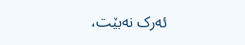ئەرک نەبێت،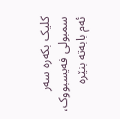کلیک بکەرە سەر سمبولی فەیسبووک، ئەم بابەتە بنێرە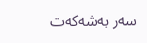سەر بەشەکەت